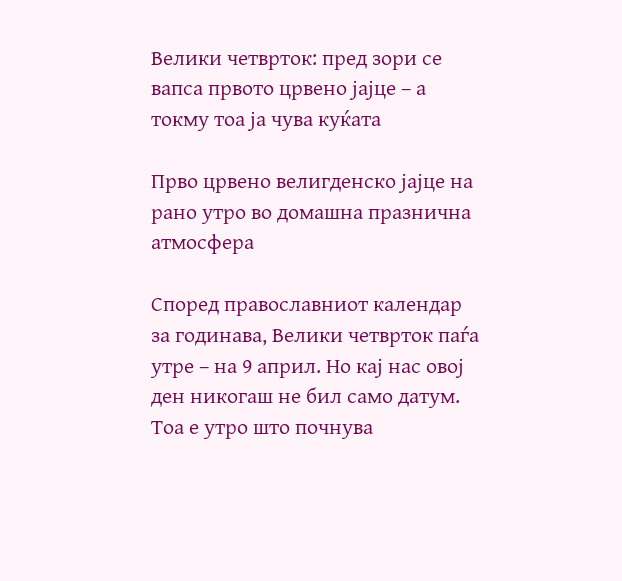Велики четврток: пред зори се вапса првото црвено јајце – а токму тоа ја чува куќата

Прво црвено велигденско јајце на рано утро во домашна празнична атмосфера

Според православниот календар за годинава, Велики четврток паѓа утре – на 9 април. Но кај нас овој ден никогаш не бил само датум. Тоа е утро што почнува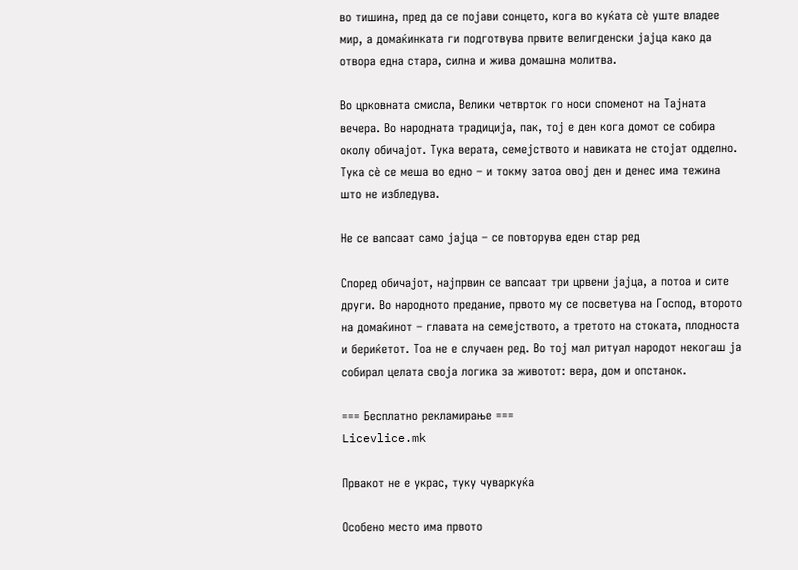во тишина, пред да се појави сонцето, кога во куќата сè уште владее мир, а домаќинката ги подготвува првите велигденски јајца како да отвора една стара, силна и жива домашна молитва.

Во црковната смисла, Велики четврток го носи споменот на Тајната вечера. Во народната традиција, пак, тој е ден кога домот се собира околу обичајот. Тука верата, семејството и навиката не стојат одделно. Тука сè се меша во едно – и токму затоа овој ден и денес има тежина што не избледува.

Не се вапсаат само јајца – се повторува еден стар ред

Според обичајот, најпрвин се вапсаат три црвени јајца, а потоа и сите други. Во народното предание, првото му се посветува на Господ, второто на домаќинот – главата на семејството, а третото на стоката, плодноста и бериќетот. Тоа не е случаен ред. Во тој мал ритуал народот некогаш ја собирал целата своја логика за животот: вера, дом и опстанок.

=== Бесплатно рекламирање ===
Licevlice.mk

Првакот не е украс, туку чуваркуќа

Особено место има првото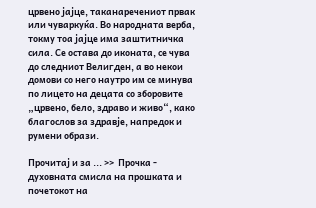црвено јајце, таканаречениот првак или чуваркуќа. Во народната верба, токму тоа јајце има заштитничка сила. Се остава до иконата, се чува до следниот Велигден, а во некои домови со него наутро им се минува по лицето на децата со зборовите „црвено, бело, здраво и живо“, како благослов за здравје, напредок и румени образи.

Прочитај и за ... >>  Прочка - духовната смисла на прошката и почетокот на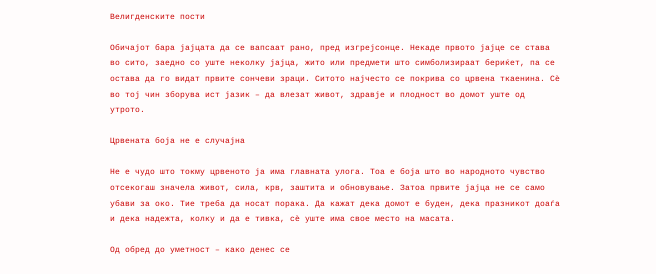Велигденските пости

Обичајот бара јајцата да се вапсаат рано, пред изгрејсонце. Некаде првото јајце се става во сито, заедно со уште неколку јајца, жито или предмети што симболизираат бериќет, па се остава да го видат првите сончеви зраци. Ситото најчесто се покрива со црвена ткаенина. Сè во тој чин зборува ист јазик – да влезат живот, здравје и плодност во домот уште од утрото.

Црвената боја не е случајна

Не е чудо што токму црвеното ја има главната улога. Тоа е боја што во народното чувство отсекогаш значела живот, сила, крв, заштита и обновување. Затоа првите јајца не се само убави за око. Тие треба да носат порака. Да кажат дека домот е буден, дека празникот доаѓа и дека надежта, колку и да е тивка, сè уште има свое место на масата.

Од обред до уметност – како денес се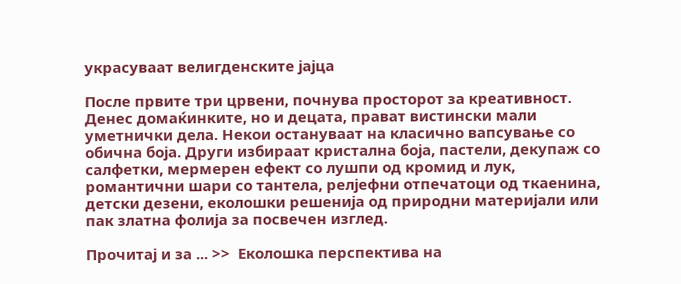украсуваат велигденските јајца

После првите три црвени, почнува просторот за креативност. Денес домаќинките, но и децата, прават вистински мали уметнички дела. Некои остануваат на класично вапсување со обична боја. Други избираат кристална боја, пастели, декупаж со салфетки, мермерен ефект со лушпи од кромид и лук, романтични шари со тантела, релјефни отпечатоци од ткаенина, детски дезени, еколошки решенија од природни материјали или пак златна фолија за посвечен изглед.

Прочитај и за ... >>  Еколошка перспектива на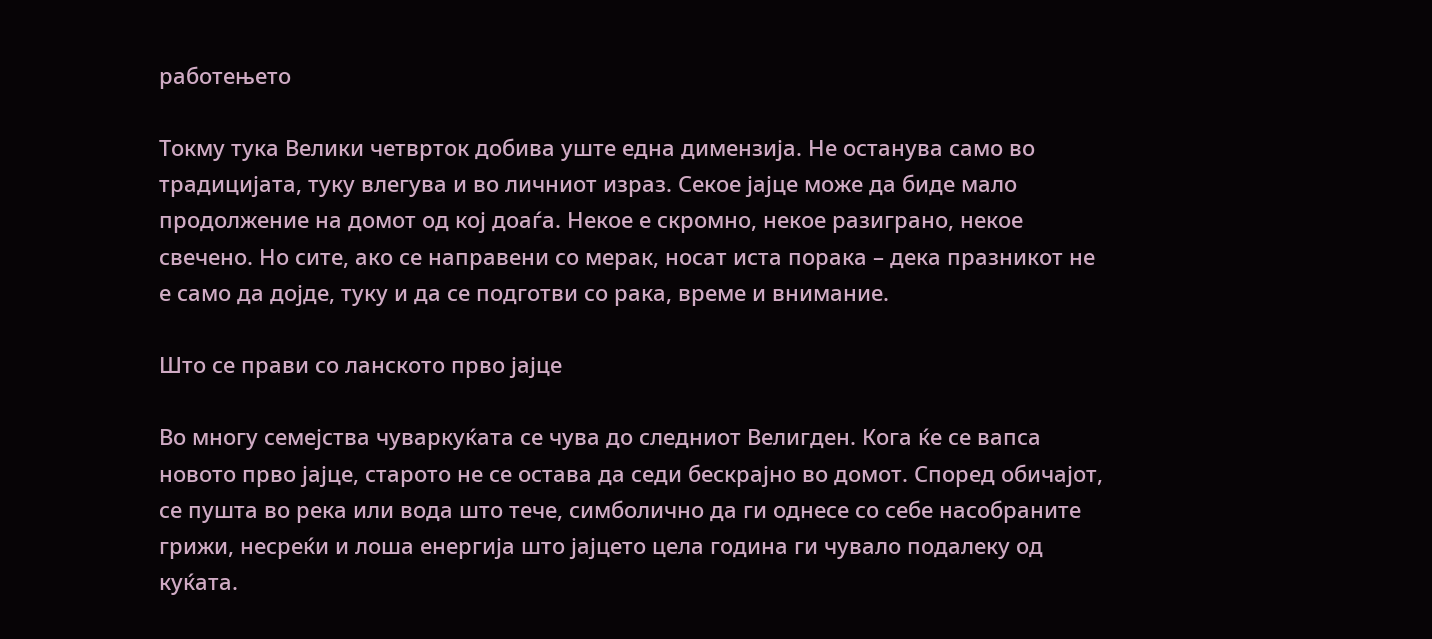работењето

Токму тука Велики четврток добива уште една димензија. Не останува само во традицијата, туку влегува и во личниот израз. Секое јајце може да биде мало продолжение на домот од кој доаѓа. Некое е скромно, некое разиграно, некое свечено. Но сите, ако се направени со мерак, носат иста порака – дека празникот не е само да дојде, туку и да се подготви со рака, време и внимание.

Што се прави со ланското прво јајце

Во многу семејства чуваркуќата се чува до следниот Велигден. Кога ќе се вапса новото прво јајце, старото не се остава да седи бескрајно во домот. Според обичајот, се пушта во река или вода што тече, симболично да ги однесе со себе насобраните грижи, несреќи и лоша енергија што јајцето цела година ги чувало подалеку од куќата.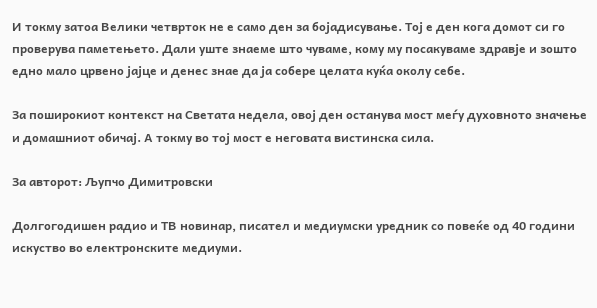И токму затоа Велики четврток не е само ден за бојадисување. Тој е ден кога домот си го проверува паметењето. Дали уште знаеме што чуваме, кому му посакуваме здравје и зошто едно мало црвено јајце и денес знае да ја собере целата куќа околу себе.

За поширокиот контекст на Светата недела, овој ден останува мост меѓу духовното значење и домашниот обичај. А токму во тој мост е неговата вистинска сила.

За авторот: Љупчо Димитровски

Долгогодишен радио и ТВ новинар, писател и медиумски уредник со повеќе од 40 години искуство во електронските медиуми.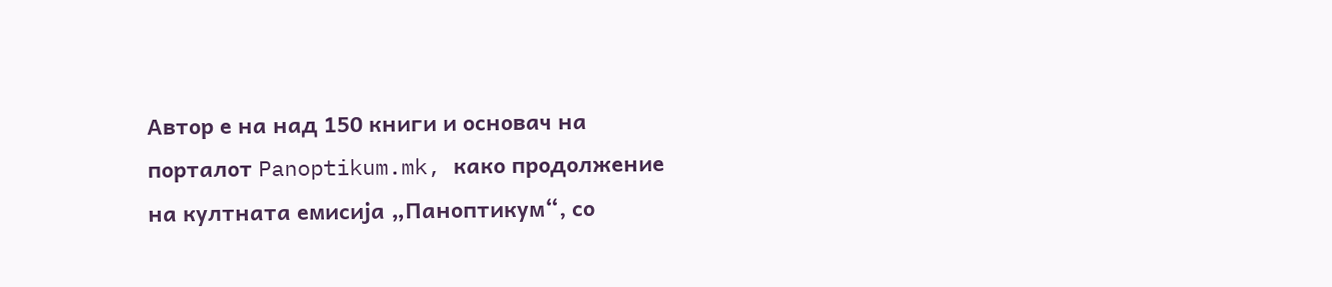Автор е на над 150 книги и основач на порталот Panoptikum.mk, како продолжение на култната емисија „Паноптикум“, со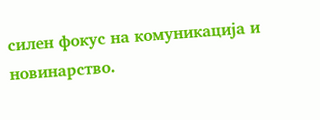силен фокус на комуникација и новинарство.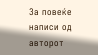За повеќе написи од авторот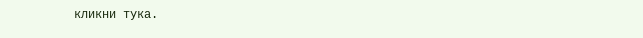кликни тука.